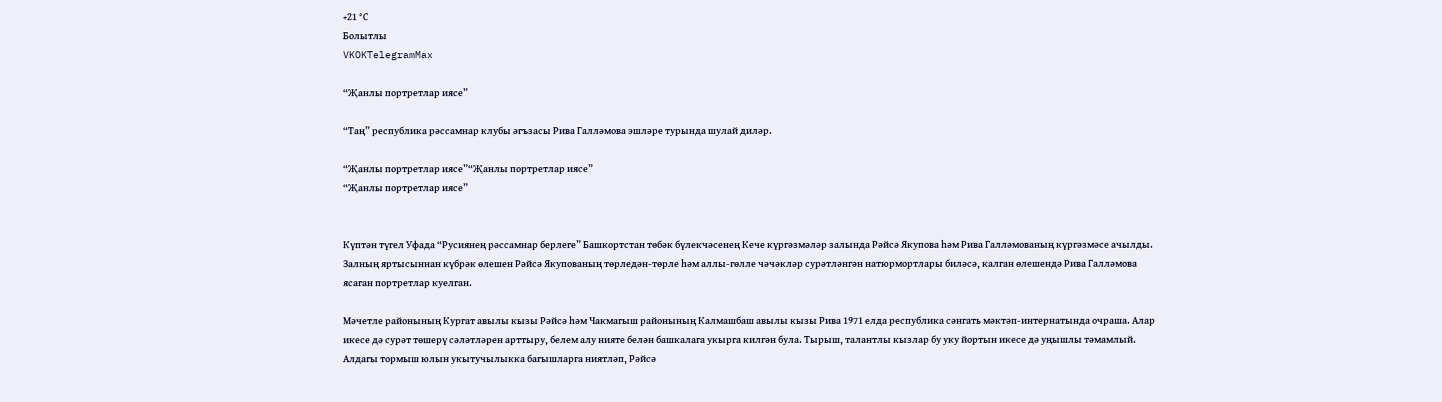+21 °С
Болытлы
VKOKTelegramMax

“Җанлы портретлар иясе”

“Таң” республика рәссамнар клубы әгъзасы Рива Галләмова эшләре турында шулай диләр.

“Җанлы портретлар иясе”“Җанлы портретлар иясе”
“Җанлы портретлар иясе”


Күптән түгел Уфада “Русиянең рәссамнар берлеге” Башкортстан төбәк бүлекчәсенең Кече күргәзмәләр залында Рәйсә Якупова һәм Рива Галләмованың күргәзмәсе ачылды. Залның яртысыннан күбрәк өлешен Рәйсә Якупованың төрледән-төрле һәм аллы-гөлле чәчәкләр сурәтләнгән натюрмортлары биләсә, калган өлешендә Рива Галләмова ясаган портретлар куелган.

Мәчетле районының Кургат авылы кызы Рәйсә һәм Чакмагыш районының Калмашбаш авылы кызы Рива 1971 елда республика сәнгать мәктәп-интернатында очраша. Алар икесе дә сурәт төшерү сәләтләрен арттыру, белем алу нияте белән башкалага укырга килгән була. Тырыш, талантлы кызлар бу уку йортын икесе дә уңышлы тәмамлый. Алдагы тормыш юлын укытучылыкка багышларга ниятләп, Рәйсә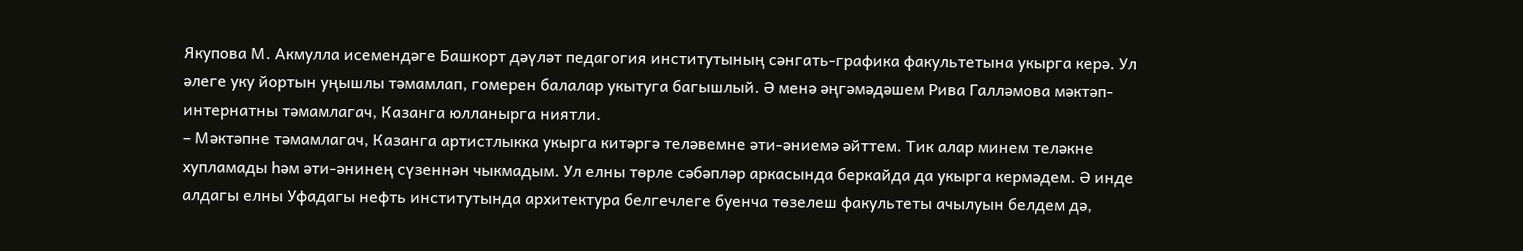Якупова М. Акмулла исемендәге Башкорт дәүләт педагогия институтының сәнгать-графика факультетына укырга керә. Ул әлеге уку йортын уңышлы тәмамлап, гомерен балалар укытуга багышлый. Ә менә әңгәмәдәшем Рива Галләмова мәктәп-интернатны тәмамлагач, Казанга юлланырга ниятли.
– Мәктәпне тәмамлагач, Казанга артистлыкка укырга китәргә теләвемне әти-әниемә әйттем. Тик алар минем теләкне хупламады һәм әти-әнинең сүзеннән чыкмадым. Ул елны төрле сәбәпләр аркасында беркайда да укырга кермәдем. Ә инде алдагы елны Уфадагы нефть институтында архитектура белгечлеге буенча төзелеш факультеты ачылуын белдем дә,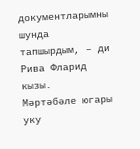документларымны шунда тапшырдым, – ди Рива Фларид кызы.
Мәртәбәле югары уку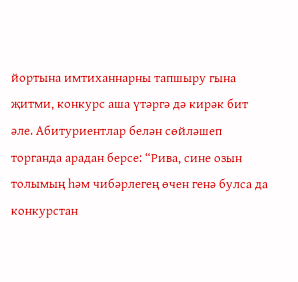йортына имтиханнарны тапшыру гына җитми, конкурс аша үтәргә дә кирәк бит әле. Абитуриентлар белән сөйләшеп торганда арадан берсе: “Рива, сине озын толымың һәм чибәрлегең өчен генә булса да конкурстан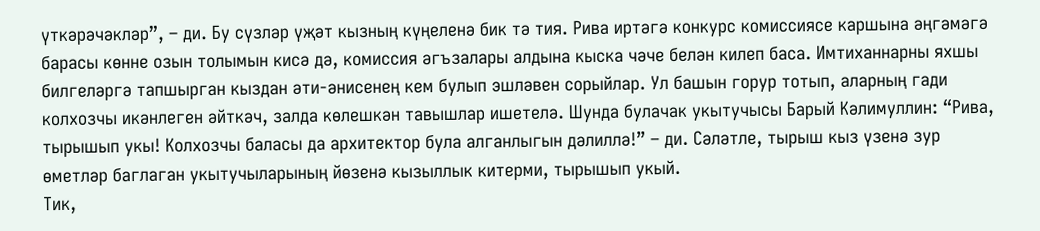үткәрәчәкләр”, – ди. Бу сүзләр үҗәт кызның күңеленә бик тә тия. Рива иртәгә конкурс комиссиясе каршына әңгәмәгә барасы көнне озын толымын кисә дә, комиссия әгъзалары алдына кыска чәче белән килеп баса. Имтиханнарны яхшы билгеләргә тапшырган кыздан әти-әнисенең кем булып эшләвен сорыйлар. Ул башын горур тотып, аларның гади колхозчы икәнлеген әйткәч, залда көлешкән тавышлар ишетелә. Шунда булачак укытучысы Барый Кәлимуллин: “Рива, тырышып укы! Колхозчы баласы да архитектор була алганлыгын дәлиллә!” – ди. Сәләтле, тырыш кыз үзенә зур өметләр баглаган укытучыларының йөзенә кызыллык китерми, тырышып укый.
Тик,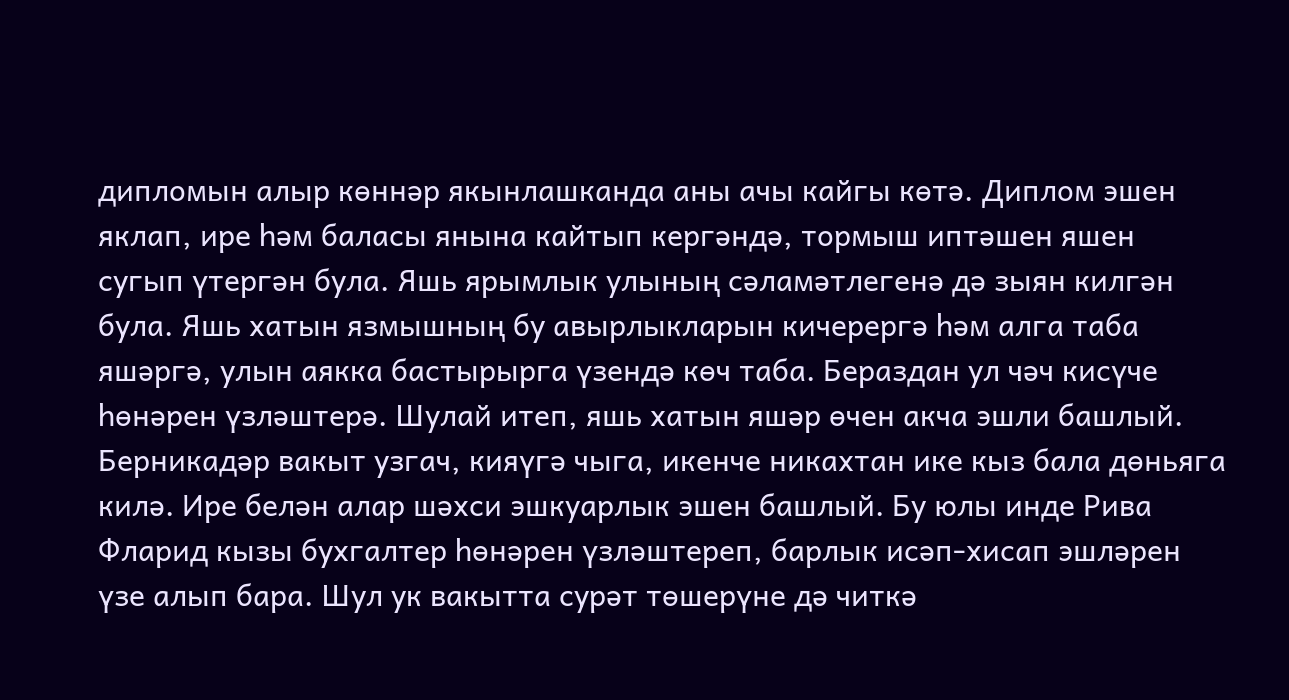дипломын алыр көннәр якынлашканда аны ачы кайгы көтә. Диплом эшен яклап, ире һәм баласы янына кайтып кергәндә, тормыш иптәшен яшен сугып үтергән була. Яшь ярымлык улының сәламәтлегенә дә зыян килгән була. Яшь хатын язмышның бу авырлыкларын кичерергә һәм алга таба яшәргә, улын аякка бастырырга үзендә көч таба. Бераздан ул чәч кисүче һөнәрен үзләштерә. Шулай итеп, яшь хатын яшәр өчен акча эшли башлый. Берникадәр вакыт узгач, кияүгә чыга, икенче никахтан ике кыз бала дөньяга килә. Ире белән алар шәхси эшкуарлык эшен башлый. Бу юлы инде Рива Фларид кызы бухгалтер һөнәрен үзләштереп, барлык исәп-хисап эшләрен үзе алып бара. Шул ук вакытта сурәт төшерүне дә читкә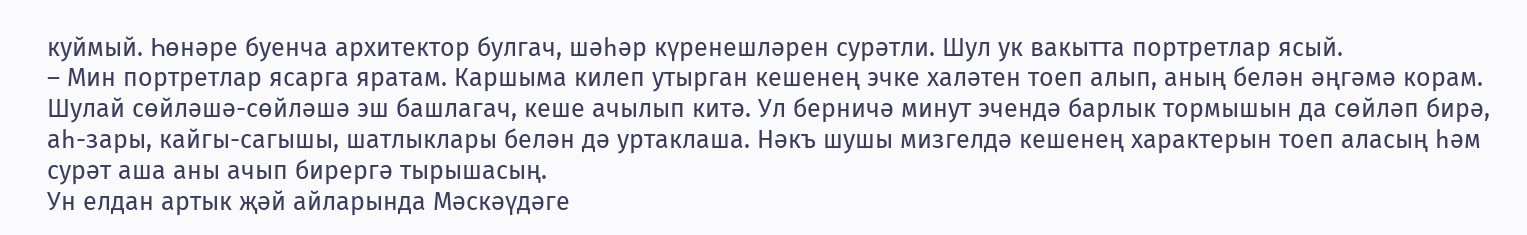куймый. Һөнәре буенча архитектор булгач, шәһәр күренешләрен сурәтли. Шул ук вакытта портретлар ясый.
– Мин портретлар ясарга яратам. Каршыма килеп утырган кешенең эчке халәтен тоеп алып, аның белән әңгәмә корам. Шулай сөйләшә-сөйләшә эш башлагач, кеше ачылып китә. Ул берничә минут эчендә барлык тормышын да сөйләп бирә, аһ-зары, кайгы-сагышы, шатлыклары белән дә уртаклаша. Нәкъ шушы мизгелдә кешенең характерын тоеп аласың һәм сурәт аша аны ачып бирергә тырышасың.
Ун елдан артык җәй айларында Мәскәүдәге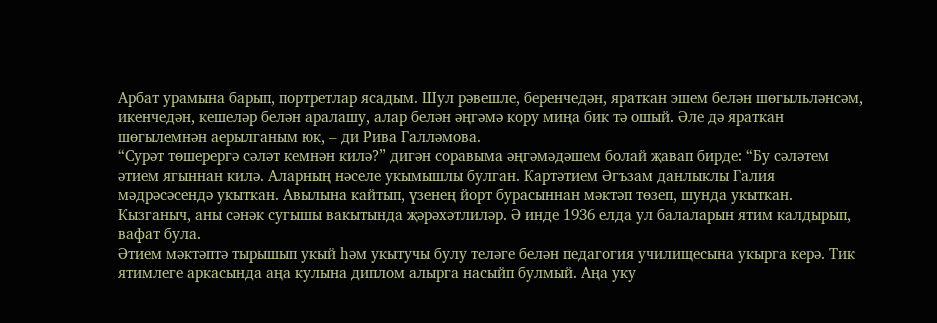Арбат урамына барып, портретлар ясадым. Шул рәвешле, беренчедән, яраткан эшем белән шөгыльләнсәм, икенчедән, кешеләр белән аралашу, алар белән әңгәмә кору миңа бик тә ошый. Әле дә яраткан шөгылемнән аерылганым юк, – ди Рива Галләмова.
“Сурәт төшерергә сәләт кемнән килә?” дигән соравыма әңгәмәдәшем болай җавап бирде: “Бу сәләтем әтием ягыннан килә. Аларның нәселе укымышлы булган. Картәтием Әгъзам данлыклы Галия мәдрәсәсендә укыткан. Авылына кайтып, үзенең йорт бурасыннан мәктәп төзеп, шунда укыткан. Кызганыч, аны сәнәк сугышы вакытында җәрәхәтлиләр. Ә инде 1936 елда ул балаларын ятим калдырып, вафат була.
Әтием мәктәптә тырышып укый һәм укытучы булу теләге белән педагогия училищесына укырга керә. Тик ятимлеге аркасында аңа кулына диплом алырга насыйп булмый. Аңа уку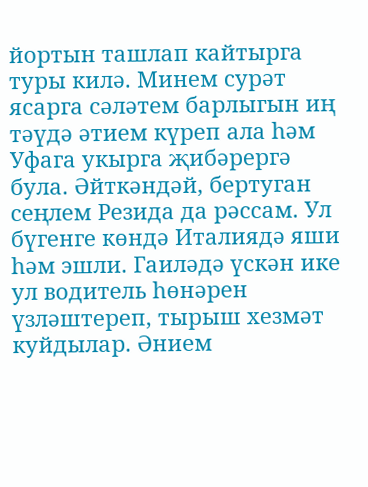йортын ташлап кайтырга туры килә. Минем сурәт ясарга сәләтем барлыгын иң тәүдә әтием күреп ала һәм Уфага укырга җибәрергә була. Әйткәндәй, бертуган сеңлем Резида да рәссам. Ул бүгенге көндә Италиядә яши һәм эшли. Гаиләдә үскән ике ул водитель һөнәрен үзләштереп, тырыш хезмәт куйдылар. Әнием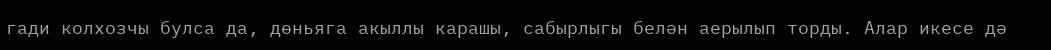гади колхозчы булса да, дөньяга акыллы карашы, сабырлыгы белән аерылып торды. Алар икесе дә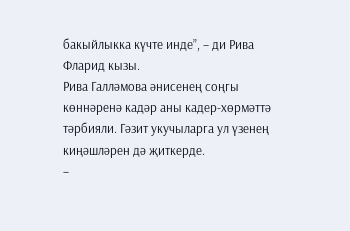бакыйлыкка күчте инде”, – ди Рива Фларид кызы.
Рива Галләмова әнисенең соңгы көннәренә кадәр аны кадер-хөрмәттә тәрбияли. Гәзит укучыларга ул үзенең киңәшләрен дә җиткерде.
–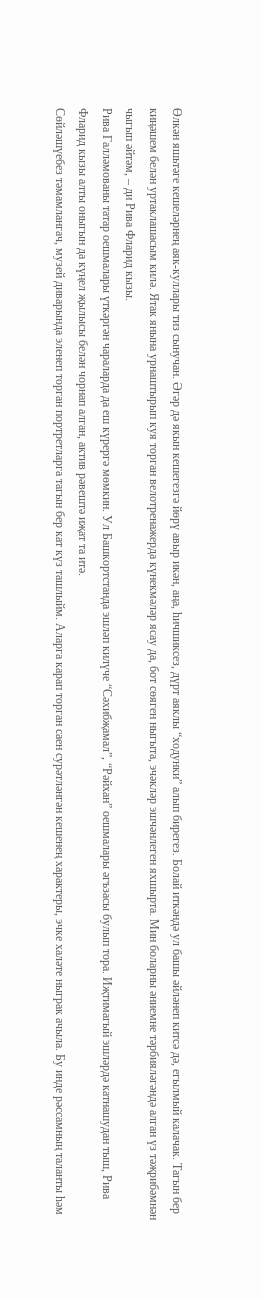Өлкән яшьтәге кешеләрнең аяк-куллары тиз сынучан. Әгәр дә якын кешегезгә йөрү авыр икән, аңа, һичшиксез, дүрт аяклы “ходунки” алып бирегез. Болай иткәндә ул башы әйләнеп китсә дә, егылмый калачак. Тагын бер киңәшем белән уртаклашасым килә. Ятак янына урнаштырып куя торган велотренажерда күнекмәләр ясау да, бот сөяген ныгыта, эчәкләр эшчәнлеген яхшырта. Мин боларны әниемне тәрбияләгәндә алган үз тәҗрибәмнән чыгып әйтәм, – ди Рива Фларид кызы.
Рива Галләмованы татар оешмалары үткәргән чараларда да еш күрергә мөмкин. Ул Башкортстанда эшләп килүче “Сәхибҗамал”, “Рәйхан” оешмалары әгъзасы булып тора. Иҗтимагый эшләрдә катнашудан тыш, Рива Фларид кызы алты оныгын да күңел җылысы белән чорнап алган, актив рәвештә иҗат та итә.
Сөйләшүебез тәмамлангач, музей диварында эленеп торган портретларга тагын бер кат күз ташлыйм. Аларга карап торган саен сурәтләнгән кешенең характеры, эчке халәте ныграк ачыла. Бу инде рәссамның таланты һәм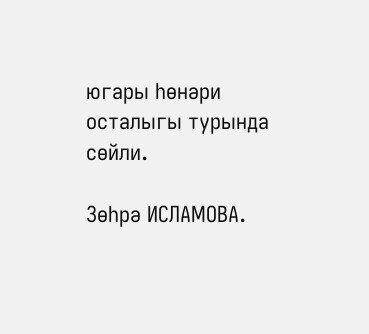югары һөнәри осталыгы турында сөйли.

Зөһрә ИСЛАМОВА.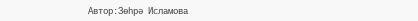Автор:Зөһрә Исламова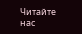Читайте нас